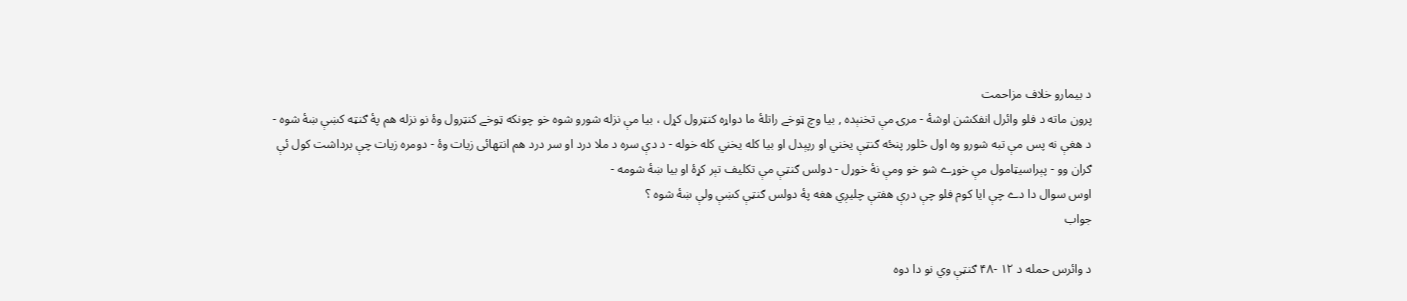د بيمارو خلاف مزاحمت
پرون ماته د فلو وائرل انفکشن اوشۀ - مرۍ مې تخنېده , بيا وچ ټوخے راتلۀ ما دواړه کنټرول کړل ، بيا مې نزله شورو شوه خو چونکه ټوخے کنټرول وۀ نو نزله هم پۀ ګنټه کښې ښۀ شوه -
د هغې نه پس مې تبه شورو وه اول څلور پنځه ګنټې يخني او رپېدل او بيا کله يخني کله خوله - د دې سره د ملا درد او سر درد هم انتهائی زيات وۀ - دومره زيات چې برداشت کول ئې ګران وو - پېراسیټامول مې خوړے شو خو ومې نۀ خوړل - دولس ګنټې مې تکليف تېر کړۀ او بيا ښۀ شومه -
اوس سوال دا دے چې ايا کوم فلو چې درې هفتې چليږي هغه پۀ دولس ګنټې کښې ولې ښۀ شوه ؟
جواب

د وائرس حمله د ۱۲ -۴۸ ګنټې وي نو دا دوه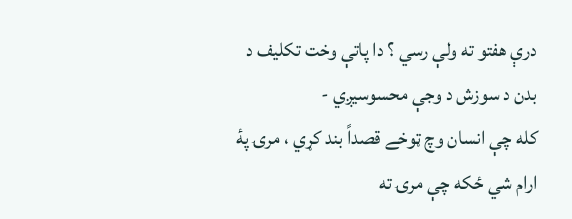درې هفتو ته ولې رسي ؟ دا پاتې وخت تکليف د بدن د سوزش د وجې محسوسيږي -
کله چې انسان وچ ټوخے قصداً بند کړي ، مرۍ پۀ ارام شي ځکه چې مرۍ ته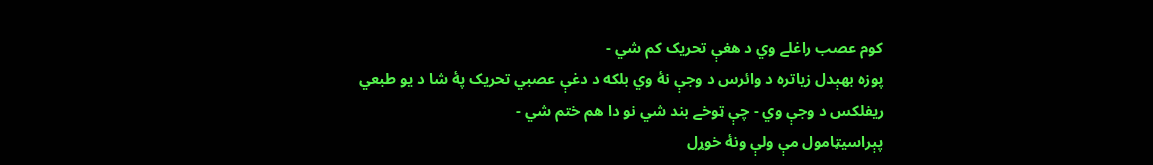کوم عصب راغلے وي د هغې تحريک کم شي -
پوزه بهېدل زياتره د وائرس د وجې نۀ وي بلکه د دغې عصبي تحريک پۀ شا د يو طبعي ريفلکس د وجې وي - چې ټوخے بند شي نو دا هم ختم شي -
پېراسیټامول مې ولې ونۀ خوړل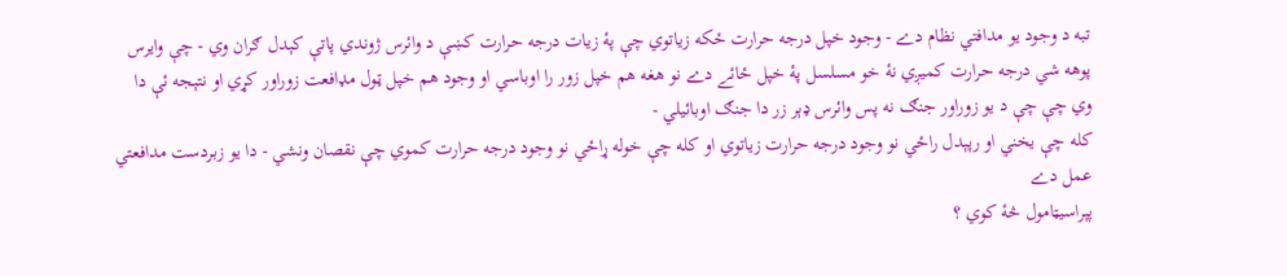تبه د وجود يو مدافتي نظام دے - وجود خپل درجه حرارت ځکه زياتوي چې پۀ زيات درجه حرارت کښې د وائرس ژوندي پاتې کېدل ګران وي - چې وايرس پوهه شي درجه حرارت کميږي نۀ خو مسلسل پۀ خپل ځائے دے نو هغه هم خپل زور را اوباسي او وجود هم خپل ټول مډافعت زوراور کړي او نتېجه ئې دا وي چې چې د يو زوراور جنګ نه پس وائرس ډېر زر دا جنګ اوبائيلي -
کله چې يخني او رپېدل راځي نو وجود درجه حرارت زياتوي او کله چې خوله ړاځي نو وجود درجه حرارت کموي چې نقصان ونشي - دا يو زبردست مدافعتي عمل دے
پېراسیټامول څۀ کوي ؟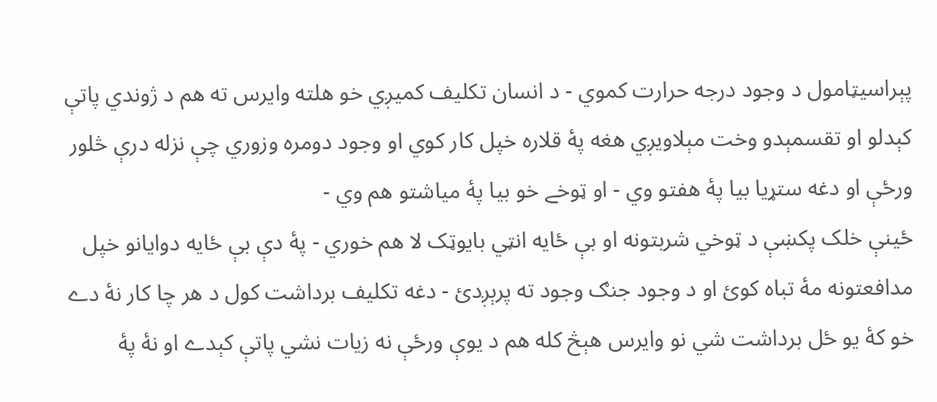پېراسیټامول د وجود درجه حرارت کموي - د انسان تکليف کميږي خو هلته وايرس ته هم د ژوندي پاتې کېدلو او تقسمېدو وخت مېلاويږي هغه پۀ قلاره خپل کار کوي او وجود دومره وزوري چې نزله درې څلور ورځې او دغه ستړيا بيا پۀ هفتو وي - او ټوخے خو بيا پۀ مياشتو هم وي -
ځينې خلک پکښې د ټوخي شربتونه او بې ځايه انټي بايوټک لا هم خوري - پۀ دې بې ځايه دوايانو خپل مدافعتونه مۀ تباه کوئ او د وجود جنګ وجود ته پرېږدئ - دغه تکليف برداشت کول د هر چا کار نۀ دے خو کۀ يو ځل برداشت شي نو وايرس هېڅ کله هم د يوې ورځې نه زيات نشي پاتې کېدے او نۀ پۀ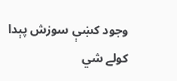وجود کښې سوزش پېدا کولے شي